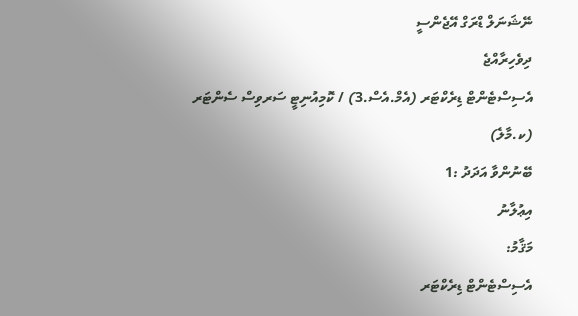ނޭޝަނަލް ޑްރަގް އޭޖެންސީ
ދިވެހިރާއްޖެ
އެސިސްޓެންޓް ޑިރެކްޓަރ (އެމް.އެސް.3) / ކޮމިއުނިޓީ ސަރވިސް ސެންޓަރ (ކ.މާލެ)
ބޭނުންވާ އަދަދު :1
އިޢުލާނު
މަޤާމު:
އެސިސްޓެންޓް ޑިރެކްޓަރ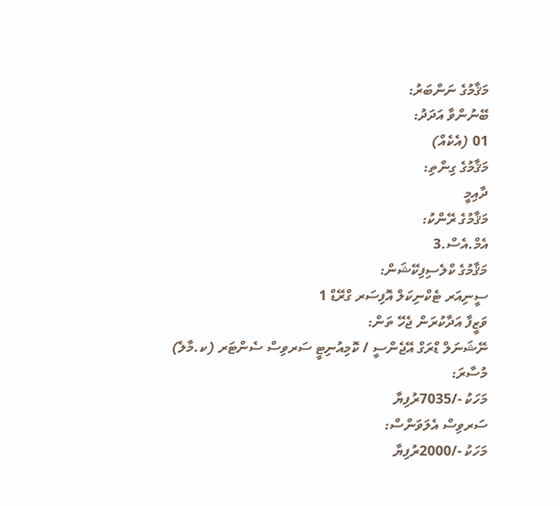މަޤާމުގެ ނަންބަރު:
ބޭނުންވާ އަދަދު:
01 (އެކެއް)
މަޤާމުގެ ގިންތި:
ދާއިމީ
މަޤާމުގެ ރޭންކު:
އެމް.އެސް.3
މަޤާމުގެ ކްލެސިފިކޭޝަން:
ސީނިއަރ ޓެކްނިކަލް އޮފިސަރ ގްރޭޑް 1
ވަޒީފާ އަދާކުރަން ޖެހޭ ތަން:
ނޭޝަނަލް ޑްރަގް އޭޖެންސީ / ކޮމިއުނިޓީ ސަރވިސް ސެންޓަރ (ކ.މާލެ)
މުސާރަ:
މަހަކު -/7035ރުފިޔާ
ސަރވިސް އެލަވަންސް:
މަހަކު -/2000ރުފިޔާ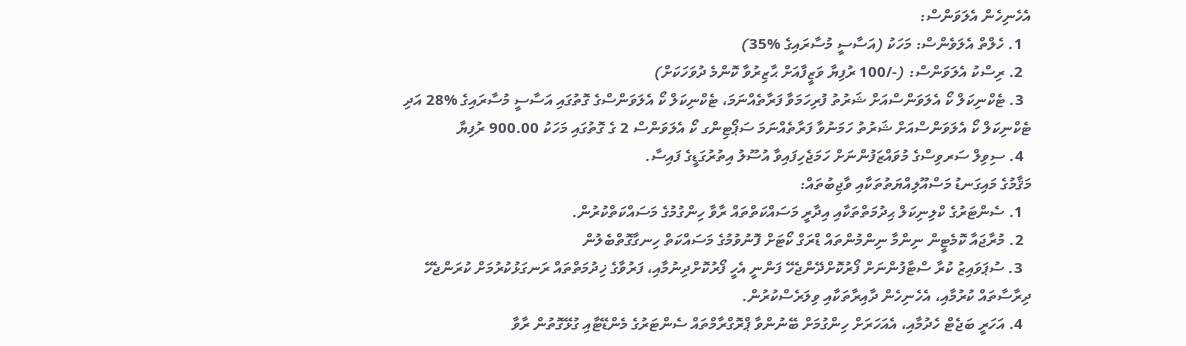އެހެނިހެން އެލަވަންސް:
  1. ހެލްތް އެލަވެންސް: މަހަކު (އަސާސީ މުސާރައިގެ %35)
  2. ރިސްކު އެލަވަންސް: (-/100 ރުފިޔާ ވަޒީފާއަށް ޙާޒިރުވާ ކޮންމެ ދުވަހަކަށް)
  3. ޓެކްނިކަލް ކޯ އެލަވަންސްއަށް ޝަރުތު ފުރިހަމަވާ ފަރާތެއްނަމަ، ޓެކްނިކަލް ކޯ އެލަވަންސްގެ ގޮތުގައި އަސާސީ މުސާރައިގެ %28 އަދި ޓެކްނިކަލް ކޯ އެލަވަންސްއަށް ޝަރުތު ހަމަނުވާ ފަރާތެއްނަމަ ސަޕޯޓިންގ ކޯ އެލަވަންސް 2 ގެ ގޮތުގައި މަހަކު 900.00 ރުފިޔާ
  4. ސިވިލް ސަރވިސްގެ މުވައްޒަފުންނަށް ހަމަޖެހިފައިވާ އުސޫލު އިތުރުގަޑީގެ ފައިސާ.
މަޤާމުގެ މައިގަނޑު މަސްއޫލިއްޔަތުތަކާއި ވާޖިބުތައް:
  1. ސެންޓަރުގެ ކްލިނިކަލް ޙިދުމަތްތަކާއި އިދާރީ މަސައްކަތްތައް ރާވާ ހިންގުމުގެ މަސައްކަތްކުރުން.
  2. މުރާޖައާ ކޮމެޓީން ނިންމާ ނިންމުންތައް ޑްރަގް ކޯޓަށް ފޮނުވުމުގެ މަސައްކަތް ހިނގާގޮތްބެލުން
  3. ސުޕަވައިޒު ކުރާ ސްޓާފުންނަށް ފޯރުކޮށްދޭންޖެހޭ ފަންނީ އެހީ ފޯރުކޮށްދިނުމާއި، ފަރުވާގެ ޚިދުމަތްތައް ރަނގަޅުކުރުމަށް ކުރަންޖެހޭ ދިރާސާތައް ކުރުމާއި، އެހެނިހެން ދާއިރާތަކާއި ވިލަރެސްކުރުން.
  4. އަހަރީ ބަޖެޓް ހެދުމާއި، އެއަހަރަށް ހިންގުމަށް ބޭނުންވާ ޕްރޮގްރާމްތައް ސެންޓަރުގެ މެންޑޭޓާއި ގުޅޭގޮތުން ރާވާ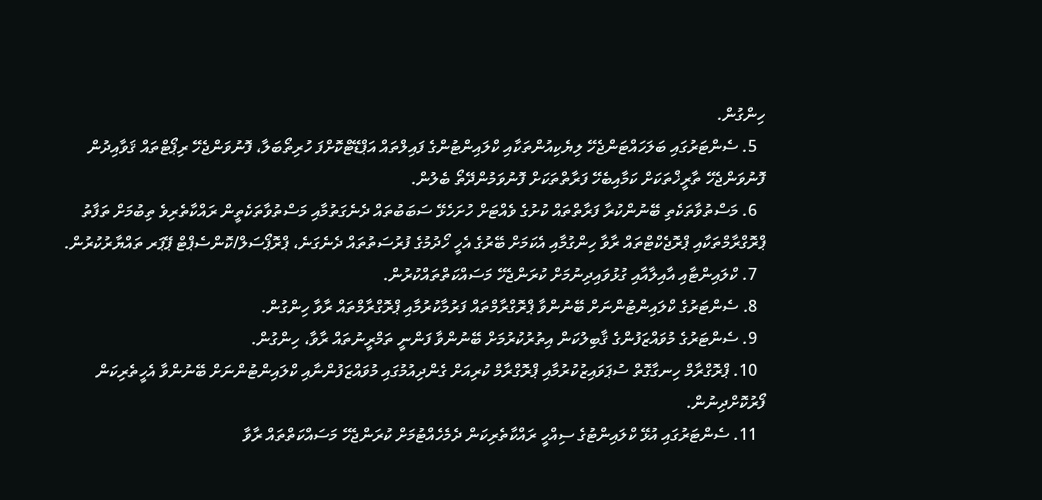ހިންގުން.
  5. ސެންޓަރުގައި ބަލަހައްޓަންޖެހޭ ލިޔެކިއުންތަކާއި ކްލައިންޓުންގެ ފައިލްތައް އަޕްޑޭޓްކޮށްފަ ހުރިތޯބަލާ، ފޮނުވަންޖެހޭ ރިޕޯޓްތައް ޤަވާއިދުން ފޮނުވަންޖެހޭ ތާރީޚްތަކަށް ކަމާއިބެހޭ ފަރާތްތަކަށް ފޮނުވަމުންދޭތޯ ބެލުން.
  6. މަސްތުވާތަކެތި ބޭނުންކުރާ ފަރާތްތައް ކުށުގެ ވެއްޓަށް ހުށަހެޅޭ ސަބަބުތައް ދެނެގަތުމާއި މަސްތުވާތަކެތީން ރައްކާތެރިވެ ތިބުމަށް ތަފާތު ޕްރޮގްރާމްތަކާއި ޕްރޮޖެކްޓްތައް ރާވާ ހިންގުމާއި އެކަމަށް ބޭރުގެ އެހީ ހޯދުމުގެ ފުރުސަތުތައް ދެނެގަނެ، ޕްރޮޕޯސަލް/ކޮންސެޕްޓް ޕޭޕަރ ތައްޔާރުކުރުން.
  7. ކްލައިންޓާއި އާއިލާއާއި ގުޅުވައިދިނުމަށް ކުރަންޖެހޭ މަސައްކަތްތައްކުރުން.
  8. ސެންޓަރުގެ ކްލައިންޓުންނަށް ބޭނުންވާ ޕްރޮގްރާމްތައް ފަރުމާކުރުމާއި ޕްރޮގްރާމްތައް ރާވާ ހިންގުން.
  9. ސެންޓަރުގެ މުވައްޒަފުންގެ ޤާބިލުކަން އިތުރުކުރުމަށް ބޭނުންވާ ފަންނީ ތަމްރީނުތައް ރާވާ، ހިންގުން.
  10. ޕްރޮގްރާމް ހިނގާގޮތް ސުޕަވައިޒުކުރުމާއި ޕްރޮގްރާމް ކުރިއަށް ގެންދިއުމުގައި މުވައްޒަފުންނާއި ކްލައިންޓުންނަށް ބޭނުންވާ އެހީތެރިކަން ފޯރުކޮށްދިނުން.
  11. ސެންޓަރުގައި އުޅޭ ކްލައިންޓުގެ ސިއްހީ ރައްކާތެރިކަން ދެމެހެއްޓުމަށް ކުރަންޖެހޭ މަސައްކަތްތައް ރާވާ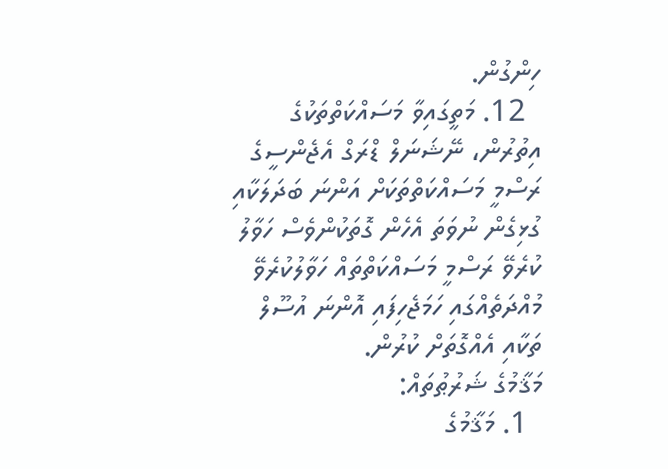ހިންގުން.
  12. މަތީގައިވާ މަސައްކަތްތަކުގެ އިތުރުން، ނޭޝަނަލް ޑްރަގް އެޖެންސީގެ ރަސްމީ މަސައްކަތްތަކަށް އަންނަ ބަދަލަކާއި ގުޅިގެން ނުވަތަ އެހެން ގޮތަކުންވެސް ހަވާލު ކުރެވޭ ރަސްމީ މަސައްކަތްތައް ހަވާލުކުރެވޭ މުއްދަތެއްގައި ހަމަޖެހިފައި އޮންނަ އުސޫލް ތަކާއި އެއްގޮތަށް ކުރުން.
މަޤާމުގެ ޝަރުޠުތައް:
  1. މަޤާމުގެ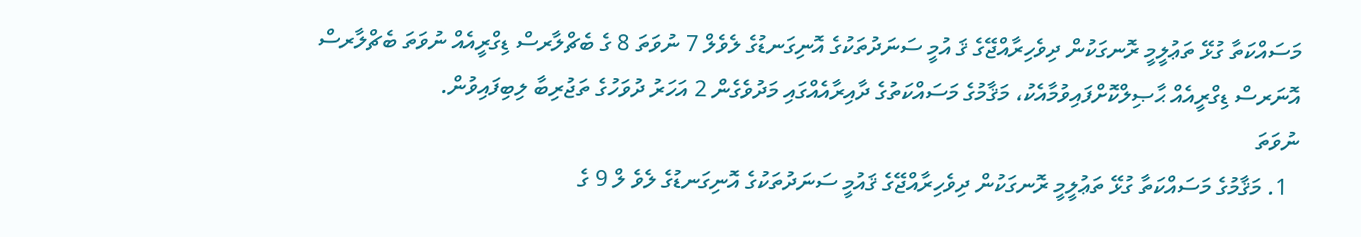މަސައްކަތާ ގުޅޭ ތަޢުލީމީ ރޮނގަކުން ދިވެހިރާއްޖޭގެ ޤަ އުމީ ސަނަދުތަކުގެ އޮނިގަނޑުގެ ލެވެލް 7 ނުވަތަ 8 ގެ ބެޗްލާރސް ޑިގްރީއެއް ނުވަތަ ބެޗްލާރސް އޮނަރސް ޑިގްރީއެއް ޙާޞިލްކޮށްފައިވުމާއެކު، މަޤާމުގެ މަސައްކަތުގެ ދާއިރާއެއްގައި މަދުވެގެން 2 އަހަރު ދުވަހުގެ ތަޖުރިބާ ލިބިފައިވުން.
ނުވަތަ
  1. މަޤާމުގެ މަސައްކަތާ ގުޅޭ ތަޢުލީމީ ރޮނގަކުން ދިވެހިރާއްޖޭގެ ޤައުމީ ސަނަދުތަކުގެ އޮނިގަނޑުގެ ލެވެ ލް 9 ގެ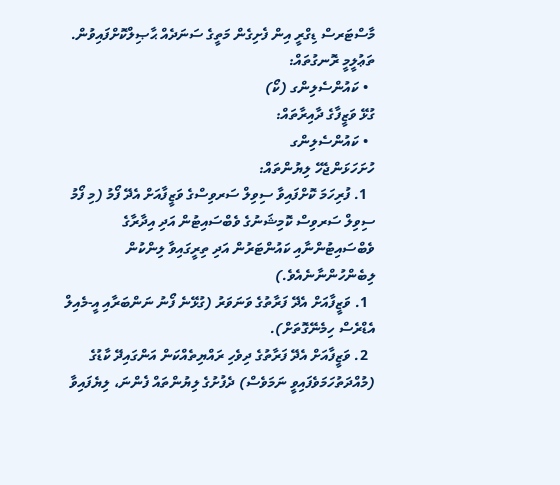މާސްޓަރސް ޑިގްރީ އިން ފެށިގެން މަތީގެ ސަނަދެއް ޙާޞިލްކޮށްފައިވުން.
ތަޢުލީމީ ރޮނގުތައް:
  • ކައުންސެލިންގ (ކޯ)
ގުޅޭ ވަޒީފާގެ ދާއިރާތައް:
  • ކައުންސެލިންގ
ހުށަހަޅަންޖެހޭ ލިޔުންތައް:
  1. ފުރިހަމަ ކޮށްފައިވާ ސިވިލް ސަރވިސްގެ ވަޒީފާއަށް އެދޭ ފޯމު (މި ފޯމު ސިވިލް ސަރވިސް ކޮމިޝަނުގެ ވެބްސައިޓުން އަދި އިދާރާގެ ވެބްސައިޓުންނާއި ކައުންޓަރުން އަދި ތިރީގައިވާ ލިންކުން ލިބެންހުންނާނެއެވެ.)
  1. ވަޒީފާއަށް އެދޭ ފަރާތުގެ ވަނަވަރު (ގުޅޭނެ ފޯނު ނަންބަރާއި އީ-މެއިލް އެޑްރެސް ހިމެނޭގޮތަށް).
  2. ވަޒީފާއަށް އެދޭ ފަރާތުގެ ދިވެހި ރައްޔިތެއްކަން އަންގައިދޭ ކާޑުގެ (މުއްދަތުހަމަވެފައިވީ ނަމަވެސް) ދެފުށުގެ ލިޔުންތައް ފެންނަ، ލިޔެފައިވާ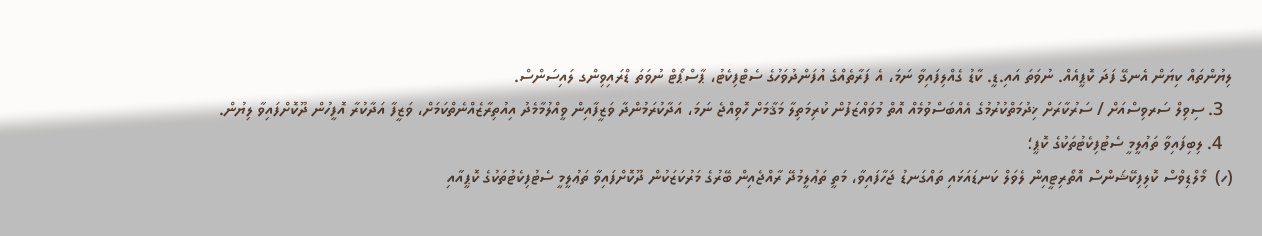ލިޔުންތައް ކިޔަން އެނގޭ ފަދަ ކޮޕީއެއް. ނުވަތަ އައި.ޑީ. ކާޑު ގެއްލިފައިވާ ނަމަ، އެ ފަރާތެއްގެ އުފަންދުވަހުގެ ސެޓްފިކެޓު، ޕާސްޕޯޓް ނުވަތަ ޑްރައިވިންގ ލައިސަންސް.
  3. ސިވިލް ސަރވިސްއަށް / ސަރުކާރަށް ޚިދުމަތްކުރުމުގެ އެއްބަސްވުމެއް އޮތް މުވައްޒަފުން ކުރިމަތިލާ މަޤާމަށް ހޮވިއްޖެ ނަމަ، އަދާކުރަމުންދާ ވަޒީފާއިން ވީއްލުމާމެދު އިއުތިރާޒެއްނެތްކަމަށް، ވަޒީފާ އަދާކުރާ އޮފީހުން ދޫކޮށްފައިވާ ލިޔުން.
  4. ލިބިފައިވާ ތަޢުލީމީ ސެޓުފިކެޓުތަކުގެ ކޮޕީ؛
(ހ)  މޯލްޑިވްސް ކޮލިފިކޭޝަންސް އޮތޯރިޓީއިން ލެވަލް ކަނޑައަޅައި ތައްގަނޑު ޖަހާފައިވާ، މަތީ ތަޢުލީމުދޭ ރާއްޖެއިން ބޭރުގެ މަރުކަޒަކުން ދޫކޮށްފައިވާ ތަޢުލީމީ ސެޓުފިކެޓުތަކުގެ ކޮޕީއާއި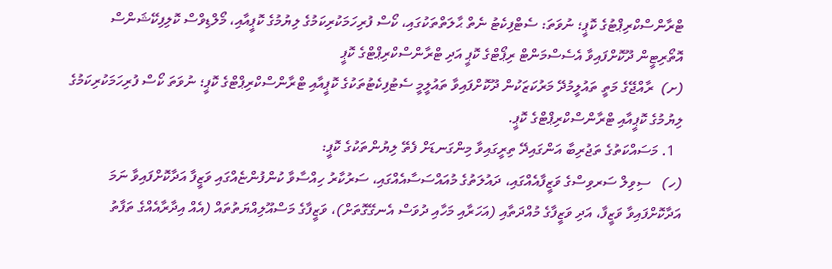ޓްރާންސްކްރިޕްޓުގެ ކޮޕީ؛ ނުވަތަ: ސެޓްފިކެޓު ނެތް ޙާލަތްތަކުގައި، ކޯސް ފުރިހަމަކުރިކަމުގެ ލިޔުމުގެ ކޮޕީއާއި، މޯލްޑިވްސް ކޮލިފިކޭޝަންސް އޮތޯރިޓީން ދޫކޮށްފައިވާ އެސެސްމަންޓް ރިޕޯޓްގެ ކޮޕީ އަދި ޓްރާންސްކްރިޕްޓްގެ ކޮޕީ
(ށ)  ރާއްޖޭގެ މަތީ ތައުލީމުދޭ މަރުކަޒަކުން ދޫކޮށްފައިވާ ތައުލީމީ ސެޓުފިކެޓުތަކުގެ ކޮޕީއާއި ޓްރާންސްކްރިޕްޓްގެ ކޮޕީ؛ ނުވަތަ ކޯސް ފުރިހަމަކުރިކަމުގެ ލިޔުމުގެ ކޮޕީއާއި ޓްރާންސްކްރިޕްޓްގެ ކޮޕީ.
  1. މަސައްކަތުގެ ތަޖުރިބާ އަންގައިދޭ ތިރީގައިވާ މިންގަނޑަށް ފެތޭ ލިޔުންތަކުގެ ކޮޕީ:
(ހ)   ސިވިލް ސަރވިސްގެ ވަޒީފާއެއްގައި، ދައުލަތުގެ މުއައްސަސާއެއްގައި، ސަރުކާރު ހިއްސާވާ ކުންފުންޏެއްގައި ވަޒީފާ އަދާކޮށްފައިވާ ނަމަ އަދާކޮށްފައިވާ ވަޒީފާ، އަދި ވަޒީފާގެ މުއްދަތާއި (އަހަރާއި މަހާއި ދުވަސް އެނގޭގޮތަށް)، ވަޒީފާގެ މަސްއޫލިއްޔަތުތައް (އެއް އިދާރާއެއްގެ ތަފާތު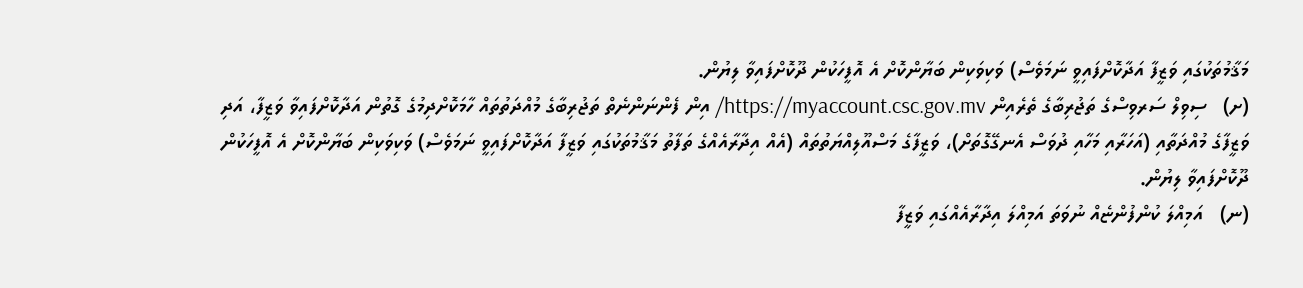މަޤާމުތަކުގައި ވަޒީފާ އަދާކޮށްފައިވީ ނަމަވެސް) ވަކިވަކިން ބަޔާންކޮށް އެ އޮފީހަކުން ދޫކޮށްފައިވާ ލިޔުން.
(ށ)   ސިވިލް ސަރވިސްގެ ތަޖުރިބާގެ ތެރެއިން https://myaccount.csc.gov.mv/ އިން ފެންނަންނެތް ތަޖުރިބާގެ މުއްދަތުތައް ހާމަކޮށްދިމުގެ ގޮތުން އަދާކޮށްފައިވާ ވަޒީފާ، އަދި ވަޒީފާގެ މުއްދަތާއި (އަހަރާއި މަހާއި ދުވަސް އެނގޭގޮތަށް)، ވަޒީފާގެ މަސްއޫލިއްޔަތުތައް (އެއް އިދާރާއެއްގެ ތަފާތު މަޤާމުތަކުގައި ވަޒީފާ އަދާކޮށްފައިވީ ނަމަވެސް) ވަކިވަކިން ބަޔާންކޮށް އެ އޮފީހަކުން ދޫކޮށްފައިވާ ލިޔުން.
(ނ)   އަމިއްލަ ކުންފުންޏެއް ނުވަތަ އަމިއްލަ އިދާރާއެއްގައި ވަޒީފާ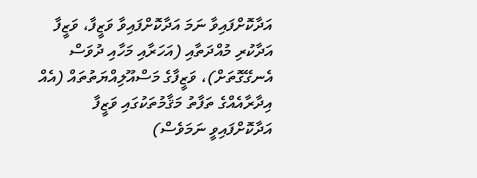އަދާކޮށްފައިވާ ނަމަ އަދާކޮށްފައިވާ ވަޒީފާ، ވަޒީފާ އަދާކުރި މުއްދަތާއި (އަހަރާއި މަހާއި ދުވަސް އެނގޭގޮތަށް)، ވަޒީފާގެ މަސްއޫލިއްޔަތުތައް (އެއް އިދާރާއެއްގެ ތަފާތު މަޤާމުތަކުގައި ވަޒީފާ އަދާކޮށްފައިވީ ނަމަވެސް)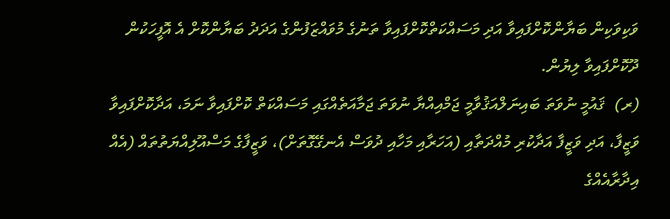ވަކިވަކިން ބަޔާންކޮށްފައިވާ އަދި މަސައްކަތްކޮށްފައިވާ ތަނުގެ މުވައްޒަފުންގެ އަދަދު ބަޔާންކޮށް އެ އޮފީހަކުން ދޫކޮށްފައިވާ ލިޔުން.
(ރ)  ޤައުމީ ނުވަތަ ބައިނަލްއަޤުވާމީ ޖަމްއިއްޔާ ނުވަތަ ޖަމާއަތެއްގައި މަސައްކަތް ކޮށްފައިވާ ނަމަ، އަދާކޮށްފައިވާ ވަޒީފާ، އަދި ވަޒީފާ އަދާކުރި މުއްދަތާއި (އަހަރާއި މަހާއި ދުވަސް އެނގޭގޮތަށް)، ވަޒީފާގެ މަސްއޫލިއްޔަތުތައް (އެއް އިދާރާއެއްގެ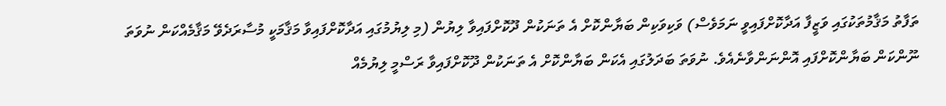ތަފާތު މަޤާމުތަކުގައި ވަޒީފާ އަދާކޮށްފައިވީ ނަމަވެސް) ވަކިވަކިން ބަޔާންކޮށް އެ ތަނަކުން ދޫކޮށްފައިވާ ލިޔުން (މި ލިޔުމުގައި އަދާކޮށްފައިވާ މަޤާމަކީ މުސާރަދެވޭ މަޤާމެއްކަން ނުވަތަ ނޫންކަން ބަޔާންކޮށްފައި އޮންނަންވާނެއެވެ. ނުވަތަ ބަދަލުގައި އެކަން ބަޔާންކޮށް އެ ތަނަކުން ދޫކޮށްފައިވާ ރަސްމީ ލިޔުމެއް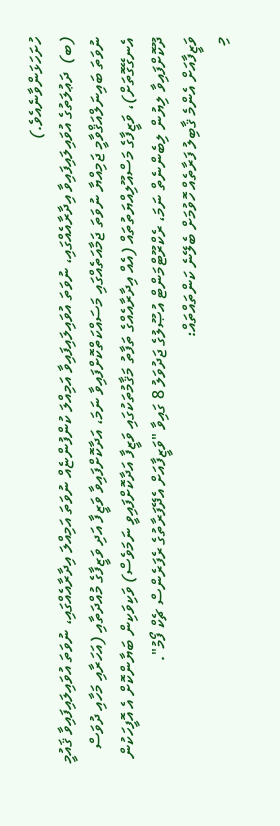ހުށަހަޅަންވާނެއެވެ.)
(ބ)  ދަޢުލަތުގެ އުވައިލައިފައިވާ އިދާރާއެއްގައި، ނުވަތަ އުވައިލައިފައިވާ އަމިއްލަ ކުންފުންޏެއް ނުވަތަ އަމިއްލަ އިދާރާއެއްގައި، ނުވަތަ އުވައިލައިފައިވާ ޤައުމީ ނުވަތަ ބައިނަލްއަޤްވާމީ ޖަމިއްޔާ ނުވަތަ ޖަމާއަތެއްގައި މަސައްކަތްކޮށްފައިވާ ނަމަ، އަދާކޮށްފައިވާ ވަޒީފާ އަދި ވަޒީފާގެ މުއްދަތާއި (އަހަރާއި މަހާއި ދުވަސް އެނގޭގޮތަށް)، ވަޒީފާގެ މަސްއޫލިއްޔަތުތައް (އެއް އިދާރާއެއްގެ ތަފާތު މަޤާމުތަކުގައި ވަޒީފާ އަދާކޮށްފައިވީ ނަމަވެސް) ވަކިވަކިން ބަޔާންކޮށް އެ އޮފީހަކުން ދޫކޮށްފައިވާ ލިޔުން ލިބެންނެތް ނަމަ، ރެކްރޫޓްމަންޓް އުޞޫލުގެ ޖަދުވަލު 8 ގައިވާ "ވަޒީފާއަށް އެދޭފަރާތުގެ ރެފަރެންސް ޗެކް ފޯމު".
ވަޒީފާއަށް އެންމެ ޤާބިލު ފަރާތެއް ހޮވުމަށް ބެލޭނެ ކަންތައްތައް:
މި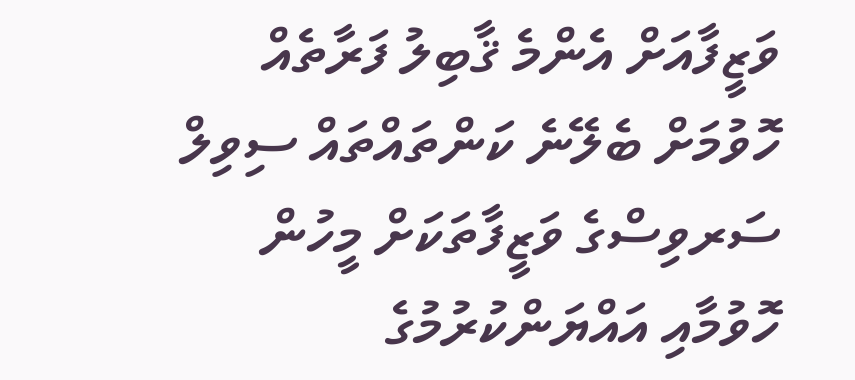ވަޒީފާއަށް އެންމެ ޤާބިލު ފަރާތެއް ހޮވުމަށް ބެލޭނެ ކަންތައްތައް ސިވިލް ސަރވިސްގެ ވަޒީފާތަކަށް މީހުން ހޮވުމާއި އައްޔަންކުރުމުގެ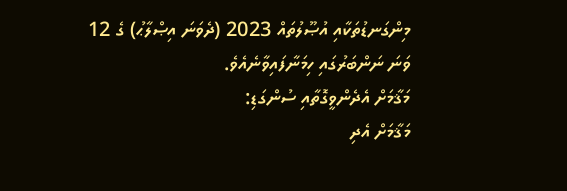މިންގަނޑުތަކާއި އުޞޫލުތައް 2023 (ދެވަނަ އިޞްލާޙު) ގެ 12 ވަނަ ނަންބަރުގައި ހިމަނާފައިވާނެއެވެ.
މަޤާމަށް އެދެންވީގޮތާއި ސުންގަޑި:
މަޤާމަށް އެދި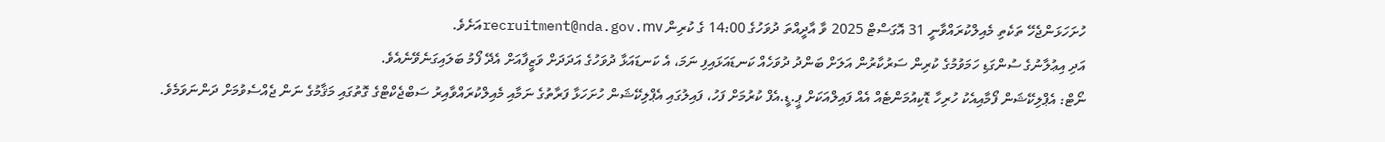ހުށަހަޅަންޖެހޭ ތަކެތި މެއިލްކުރައްވާނީ 31 އޮގަސްޓް 2025 ވާ އާދީއްތަ ދުވަހުގެ 14:00 ގެ ކުރިން recruitment@nda.gov.mvއަށެވެ.
އަދި އިޢުލާނުގެ ސުންގަޑި ހަމަވުމުގެ ކުރިން ސަރުކާރުން އަލަށް ބަންދު ދުވަހެއް ކަނޑައަޅައިފި ނަމަ، އެ ކަނޑައަޅާ ދުވަހުގެ އަދަދަށް ވަޒީފާއަށް އެދޭ ފޯމު ބަލައިގަނެވޭނެއެވެ.
ނޯޓް: އެޕްލިކޭޝަން ފޯމާއިއެކު ހުރިހާ ޑޮކިއުމަންޓެއް އެއް ފައިލްއަކަށް ޕީ.ޑީ.އެފް ކުރުމަށް ފަހު، ފައިލުގައި އެޕްލިކޭޝަން ހުށަހަޅާ ފަރާތުގެ ނަމާއި މެއިލްކުރައްވާއިރު ސަބްޖެކްޓްގެ ގޮތުގައި މަޤާމުގެ ނަން ޖެއްސެވުމަށް ދަންނަވަމެވެ.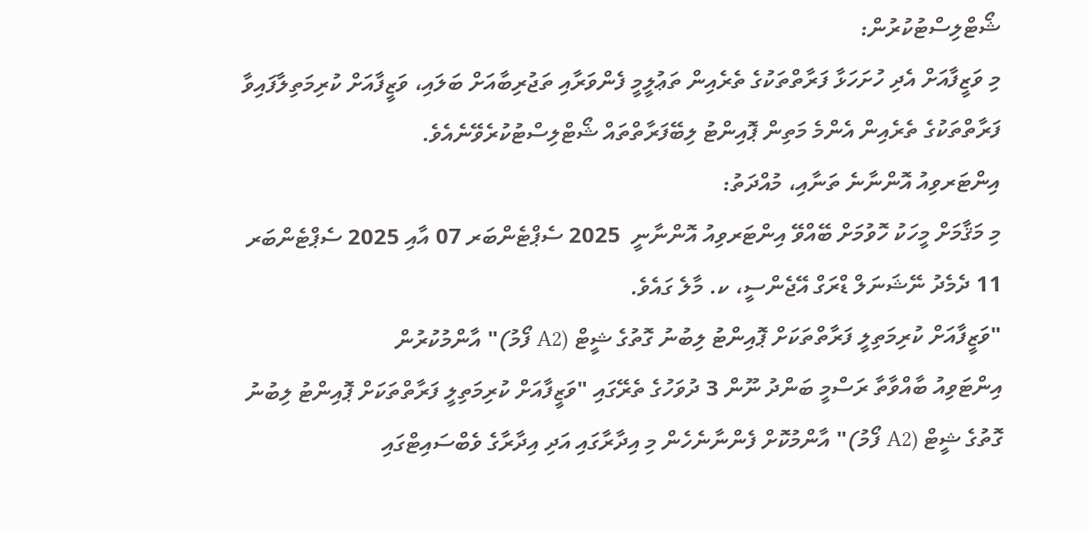ޝޯޓްލިސްޓުކުރުން:
މި ވަޒީފާއަށް އެދި ހުށަހަޅާ ފަރާތްތަކުގެ ތެރެއިން ތަޢުލީމީ ފެންވަރާއި ތަޖުރިބާއަށް ބަލައި، ވަޒީފާއަށް ކުރިމަތިލާފައިވާ ފަރާތްތަކުގެ ތެރެއިން އެންމެ މަތިން ޕޮއިންޓު ލިބޭފަރާތްތައް ޝޯޓްލިސްޓުކުރެވޭނެއެވެ.
އިންޓަރވިއު އޮންނާނެ ތަނާއި، މުއްދަތު:
މި މަޤާމަށް މީހަކު ހޮވުމަށް ބޭއްވޭ އިންޓަރވިއު އޮންނާނީ  2025 ސެޕްޓެންބަރ 07 އާއި 2025 ސެޕްޓެންބަރ 11 ދެމެދު ނޭޝަނަލް ޑްރަގް އޭޖެންސީ، ކ. މާލެ ގައެވެ.
"ވަޒީފާއަށް ކުރިމަތިލީ ފަރާތްތަކަށް ޕޮއިންޓު ލިބުނު ގޮތުގެ ޝީޓް (A2 ފޯމު)" އާންމުކުރުން
އިންޓަވިއު ބާއްވާތާ ރަސްމީ ބަންދު ނޫން 3 ދުވަހުގެ ތެރޭގައި "ވަޒީފާއަށް ކުރިމަތިލީ ފަރާތްތަކަށް ޕޮއިންޓު ލިބުނު ގޮތުގެ ޝީޓް (A2 ފޯމު)" އާންމުކޮށް ފެންނާނެހެން މި އިދާރާގައި އަދި އިދާރާގެ ވެބްސައިޓްގައި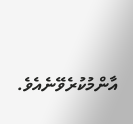އާންމުކުރެވޭނެއެވެ.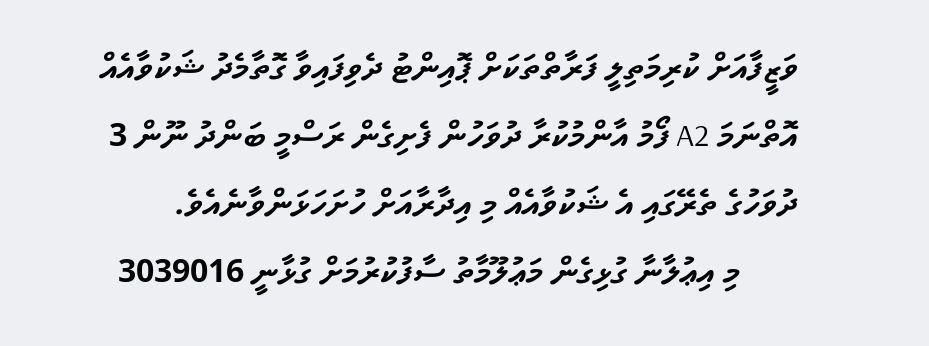ވަޒީފާއަށް ކުރިމަތިލީ ފަރާތްތަކަށް ޕޮއިންޓު ދެވިފައިވާ ގޮތާމެދު ޝަކުވާއެއް އޮތްނަމަ A2 ފޯމު އާންމުކުރާ ދުވަހުން ފެށިގެން ރަސްމީ ބަންދު ނޫން 3 ދުވަހުގެ ތެރޭގައި އެ ޝަކުވާއެއް މި އިދާރާއަށް ހުށަހަޅަންވާނެއެވެ.
       މި އިޢުލާނާ ގުޅިގެން މަޢުލޫމާތު ސާފުކުރުމަށް ގުޅާނީ 3039016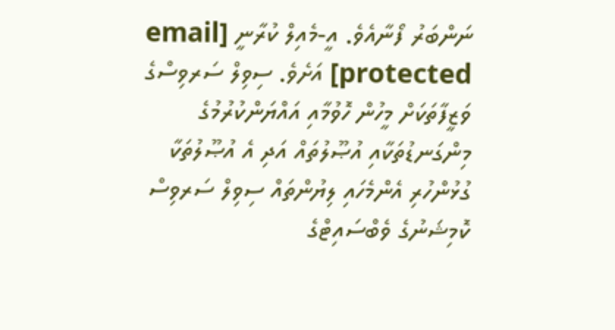ނަންބަރު ފޯނާއެވެ. އީ-މެއިލް ކުރާނީ [email protected] އަށެވެ. ސިވިލް ސަރވިސްގެ ވަޒީފާތަކަށް މީހުން ހޮވުމާއި އައްޔަންކުރުމުގެ މިންގަނޑުތަކާއި އުޞޫލުތައް އަދި އެ އުޞޫލުތަކާ ގުޅުންހުރި އެންމެހައި ލިޔުންތައް ސިވިލް ސަރވިސް ކޮމިޝަނުގެ ވެބްސައިޓްގެ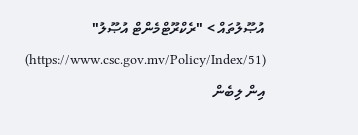އުޞޫލުތައް > "ރެކްރޫޓްމެންޓް އުޞޫލު" (https://www.csc.gov.mv/Policy/Index/51) އިން ލިބެން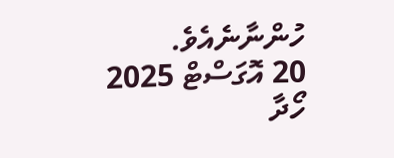ހުންނާނެއެވެ.
20 އޮގަސްޓް 2025
ހޯދާ